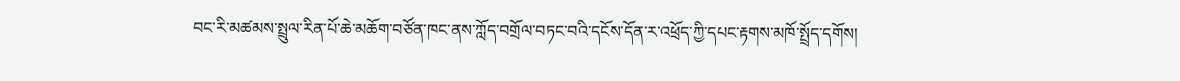བང་རི་མཚམས་སྤྲུལ་རིན་པོ་ཆེ་མཆོག་བཙོན་ཁང་ནས་ཀློད་བགྲོལ་བཏང་བའི་དངོས་དོན་ར་འཕྲོད་ཀྱི་དཔང་རྟགས་མཁོ་སྤྲོད་དགོས།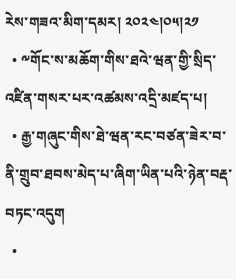རེས་གཟའ་མིག་དམར། ༢༠༢༤།༠༥།༢༡
  • ༸གོང་ས་མཆོག་གིས་ཐའེ་ཝན་གྱི་སྲིད་འཛིན་གསར་པར་འཚམས་འདྲི་མཛད་པ།
  • རྒྱ་གཞུང་གིས་ཐེ་ཝན་རང་བཙན་ཟེར་བ་ནི་གྲུབ་ཐབས་མེད་པ་ཞིག་ཡིན་པའི་ཉེན་བརྡ་བཏང་འདུག
  •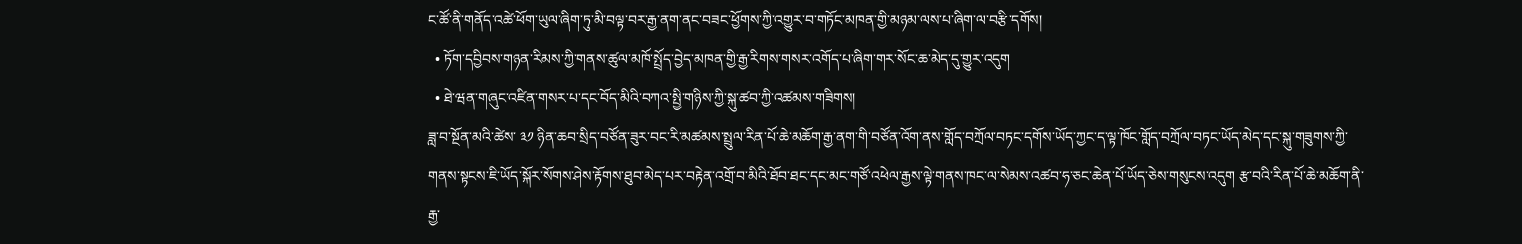ང་ཚོ་ནི་གནོད་འཚེ་ཕོག་ཡུལ་ཞིག་ཏུ་མི་བལྟ་བར་རྒྱ་ནག་ནང་བཟང་ཕྱོགས་ཀྱི་འགྱུར་བ་གཏོང་མཁན་གྱི་མཉམ་ལས་པ་ཞིག་ལ་བརྩི་དགོས།
  • ཏོག་དབྱིབས་གཉན་རིམས་ཀྱི་གནས་ཚུལ་མཁོ་སྤྲོད་བྱེད་མཁན་གྱི་རྒྱ་རིགས་གསར་འགོད་པ་ཞིག་གར་སོང་ཆ་མེད་དུ་གྱུར་འདུག
  • ཐེ་ཝན་གཞུང་འཛིན་གསར་པ་དང་བོད་མིའི་བཀའ་སྤྱི་གཉིས་ཀྱི་སྐུ་ཚབ་ཀྱི་འཚམས་གཟིགས།
ཟླ་བ་སྔོན་མའི་ཚེས་ ༣༡ ཉིན་ཆབ་སྲིད་བཙོན་ཟུར་བང་རི་མཚམས་སྤྲུལ་རིན་པོ་ཆེ་མཆོག་རྒྱ་ནག་གི་བཙོན་འོག་ནས་གློད་བཀྲོལ་བཏང་དགོས་ཡོད་ཀྱང་ད་ལྟ་ཁོང་གློད་བཀྲོལ་བཏང་ཡོད་མེད་དང་སྐུ་གཟུགས་ཀྱི་གནས་སྟངས་ཇི་ཡོད་སྐོར་སོགས་ཤེས་རྟོགས་ཐུབ་མེད་པར་བརྟེན་འགྲོ་བ་མིའི་ཐོབ་ཐང་དང་མང་གཙོ་འཕེལ་རྒྱས་ལྟེ་གནས་ཁང་ལ་སེམས་འཚབ་ཧ་ཅང་ཆེན་པོ་ཡོད་ཅེས་གསུངས་འདུག རྩ་བའི་རིན་པོ་ཆེ་མཆོག་ནི་རྒྱ་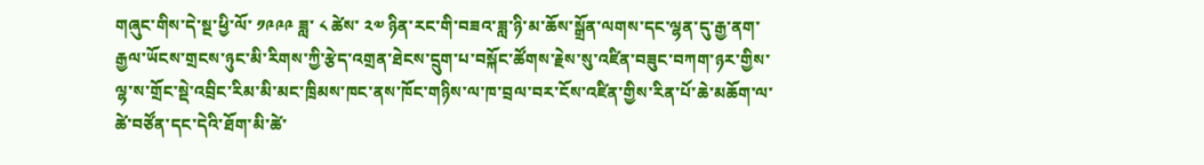གཞུང་གིས་དེ་སྔ་ཕྱི་ལོ་ ༡༩༩༩ ཟླ་ ༨ ཚེས་ ༢༧ ཉིན་རང་གི་བཟའ་ཟླ་ཉི་མ་ཆོས་སྒྲོན་ལགས་དང་ལྷན་དུ་རྒྱ་ནག་རྒྱལ་ཡོངས་གྲངས་ཉུང་མི་རིགས་ཀྱི་རྩེད་འགྲན་ཐེངས་དྲུག་པ་བསྐོང་ཚོགས་རྗེས་སུ་འཛིན་བཟུང་བཀག་ཉར་གྱིས་ལྷ་ས་གྲོང་སྡེ་འབྲིང་རིམ་མི་མང་ཁྲིམས་ཁང་ནས་ཁོང་གཉིས་ལ་ཁ་བྲལ་བར་ངོས་འཛིན་གྱིས་རིན་པོ་ཆེ་མཆོག་ལ་ཚེ་བཙོན་དང་དེའི་ཐོག་མི་ཚེ་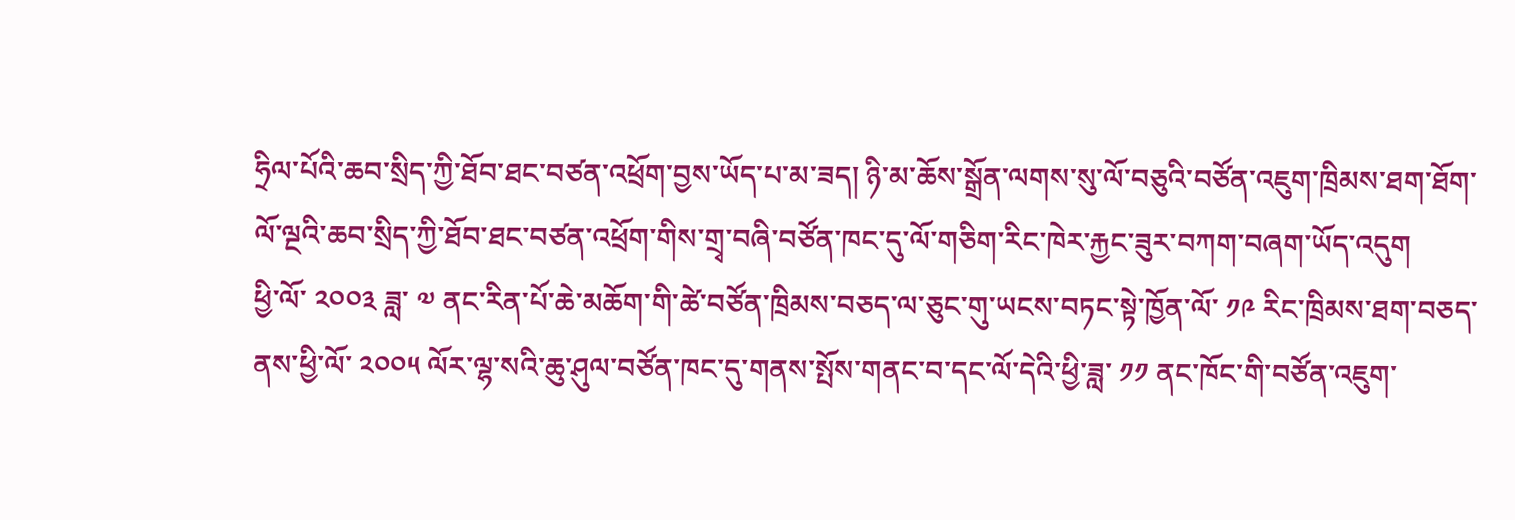ཧྲིལ་པོའི་ཆབ་སྲིད་ཀྱི་ཐོབ་ཐང་བཙན་འཕྲོག་བྱས་ཡོད་པ་མ་ཟད། ཉི་མ་ཆོས་སྒྲོན་ལགས་སུ་ལོ་བཅུའི་བཙོན་འཇུག་ཁྲིམས་ཐག་ཐོག་ལོ་ལྔའི་ཆབ་སྲིད་ཀྱི་ཐོབ་ཐང་བཙན་འཕྲོག་གིས་གྲྭ་བཞི་བཙོན་ཁང་དུ་ལོ་གཅིག་རིང་ཁེར་རྐྱང་ཟུར་བཀག་བཞག་ཡོད་འདུག
ཕྱི་ལོ་ ༢༠༠༣ ཟླ་ ༧ ནང་རིན་པོ་ཆེ་མཆོག་གི་ཚེ་བཙོན་ཁྲིམས་བཅད་ལ་ཅུང་གུ་ཡངས་བཏང་སྟེ་ཁྱོན་ལོ་ ༡༩ རིང་ཁྲིམས་ཐག་བཅད་ནས་ཕྱི་ལོ་ ༢༠༠༥ ལོར་ལྷ་སའི་ཆུ་ཤུལ་བཙོན་ཁང་དུ་གནས་སྤོས་གནང་བ་དང་ལོ་དེའི་ཕྱི་ཟླ་ ༡༡ ནང་ཁོང་གི་བཙོན་འཇུག་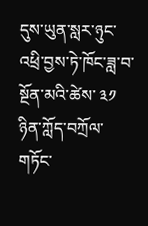དུས་ཡུན་སླར་ཉུང་འཕྲི་བྱས་ཏེ་ཁོང་ཟླ་བ་སྔོན་མའི་ཚེས་ ༣༡ ཉིན་ཀློད་བཀྲོལ་གཏོང་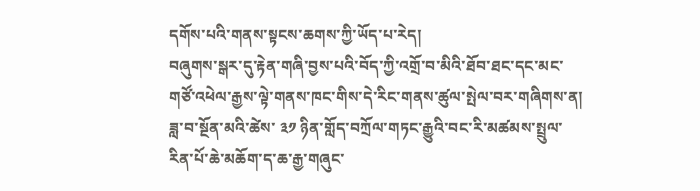དགོས་པའི་གནས་སྟངས་ཆགས་ཀྱི་ཡོད་པ་རེད།
བཞུགས་སྒར་དུ་རྟེན་གཞི་བྱས་པའི་བོད་ཀྱི་འགྲོ་བ་མིའི་ཐོབ་ཐང་དང་མང་གཙོ་འཕེལ་རྒྱས་ལྟེ་གནས་ཁང་གིས་དེ་རིང་གནས་ཚུལ་སྤེལ་བར་གཞིགས་ན། ཟླ་བ་སྔོན་མའི་ཚེས་ ༣༡ ཉིན་གློད་བཀྲོལ་གཏང་རྒྱུའི་བང་རི་མཚམས་སྤྲུལ་རིན་པོ་ཆེ་མཆོག་ད་ཆ་རྒྱ་གཞུང་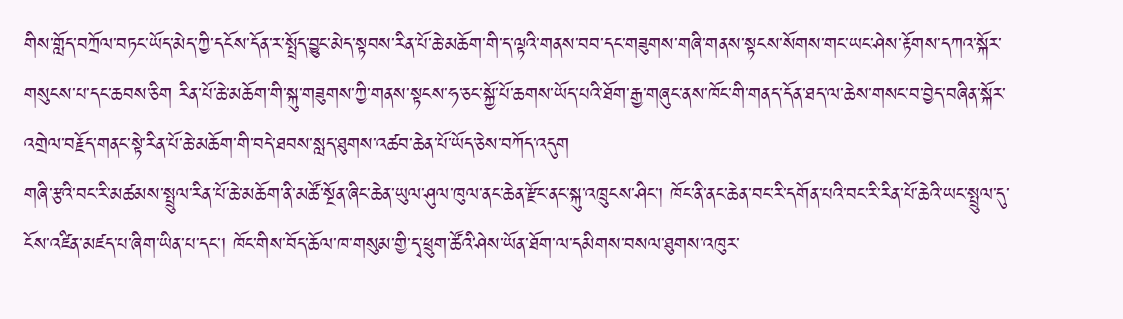གིས་གློད་བཀྲོལ་བཏང་ཡོད་མེད་ཀྱི་དངོས་དོན་ར་སྤྲོད་བྱུང་མེད་སྟབས་རིན་པོ་ཆེ་མཆོག་གི་ད་ལྟའི་གནས་བབ་དང་གཟུགས་གཞི་གནས་སྟངས་སོགས་གང་ཡང་ཤེས་རྟོགས་དཀའ་སྐོར་གསུངས་པ་དང་ཆབས་ཅིག རིན་པོ་ཆེ་མཆོག་གི་སྐུ་གཟུགས་ཀྱི་གནས་སྟངས་ཧ་ཅང་སྐྱོ་པོ་ཆགས་ཡོད་པའི་ཐོག་རྒྱ་གཞུང་ནས་ཁོང་གི་གནད་དོན་ཐད་ལ་ཆེས་གསང་བ་བྱེད་བཞིན་སྐོར་འགྲེལ་བརྗོད་གནང་སྟེ་རིན་པོ་ཆེ་མཆོག་གི་བདེ་ཐབས་སླད་ཐུགས་འཚབ་ཆེན་པོ་ཡོད་ཅེས་བཀོད་འདུག
གཞི་རྩའི་བང་རི་མཚམས་སྤྲུལ་རིན་པོ་ཆེ་མཆོག་ནི་མཚོ་སྔོན་ཞིང་ཆེན་ཡུལ་ཤུལ་ཁུལ་ནང་ཆེན་རྫོང་ནང་སྐུ་འཁྲུངས་ཤིང་། ཁོང་ནི་ནང་ཆེན་བང་རི་དགོན་པའི་བང་རི་རིན་པོ་ཆེའི་ཡང་སྤྲུལ་དུ་ངོས་འཛིན་མཛད་པ་ཞིག་ཡིན་པ་དང་། ཁོང་གིས་བོད་ཆོལ་ཁ་གསུམ་གྱི་དྭ་ཕྲུག་ཚོའི་ཤེས་ཡོན་ཐོག་ལ་དམིགས་བསལ་ཐུགས་འཁུར་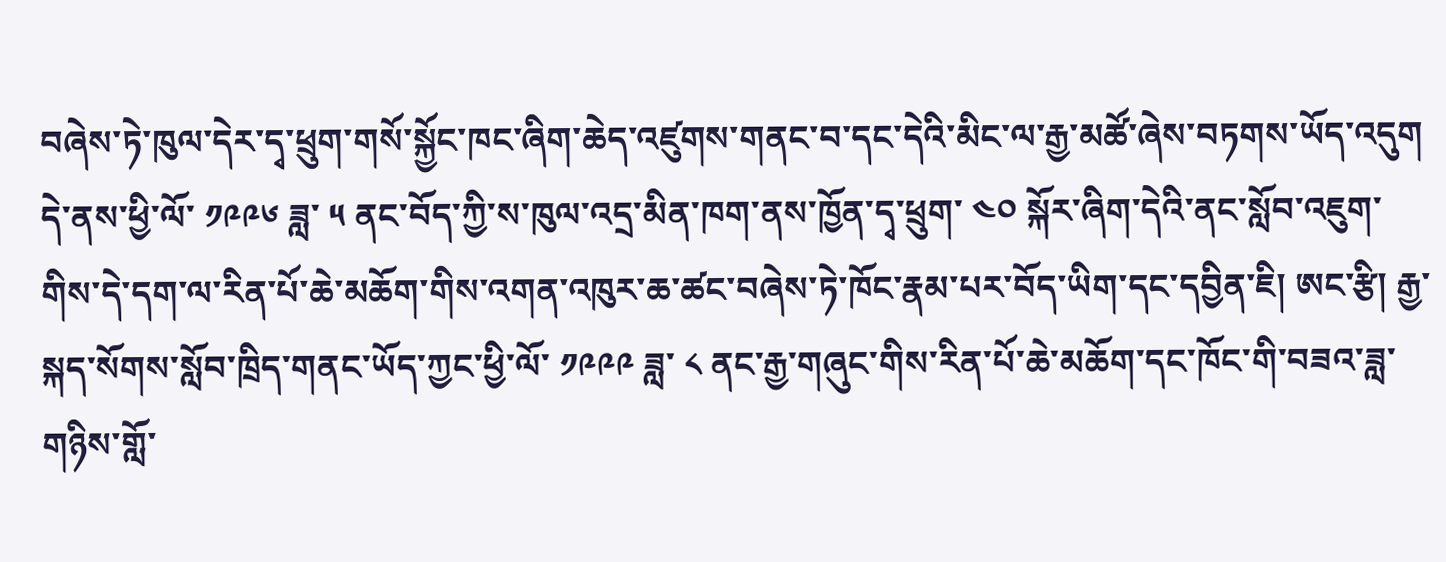བཞེས་ཏེ་ཁུལ་དེར་དྭ་ཕྲུག་གསོ་སྐྱོང་ཁང་ཞིག་ཆེད་འཛུགས་གནང་བ་དང་དེའི་མིང་ལ་རྒྱ་མཚོ་ཞེས་བཏགས་ཡོད་འདུག དེ་ནས་ཕྱི་ལོ་ ༡༩༩༦ ཟླ་ ༥ ནང་བོད་ཀྱི་ས་ཁུལ་འདྲ་མིན་ཁག་ནས་ཁྱོན་དྭ་ཕྲུག་ ༤༠ སྐོར་ཞིག་དེའི་ནང་སློབ་འཇུག་གིས་དེ་དག་ལ་རིན་པོ་ཆེ་མཆོག་གིས་འགན་འཁུར་ཆ་ཚང་བཞེས་ཏེ་ཁོང་རྣམ་པར་བོད་ཡིག་དང་དབྱིན་ཇི། ཨང་རྩི། རྒྱ་སྐད་སོགས་སློབ་ཁྲིད་གནང་ཡོད་ཀྱང་ཕྱི་ལོ་ ༡༩༩༩ ཟླ་ ༨ ནང་རྒྱ་གཞུང་གིས་རིན་པོ་ཆེ་མཆོག་དང་ཁོང་གི་བཟའ་ཟླ་གཉིས་གློ་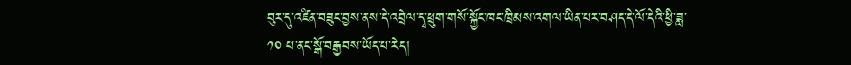བུར་དུ་འཛིན་བཟུང་བྱས་ནས་དེ་འབྲེལ་དྭ་ཕྲུག་གསོ་སྐྱོང་ཁང་ཁྲིམས་འགལ་ཡིན་པར་བཤད་དེ་ལོ་དེའི་ཕྱི་ཟླ་ ༡༠ པ་ནང་སྒོ་བརྒྱབས་ཡོད་པ་རེད།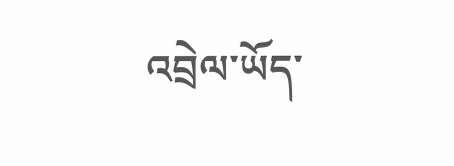འབྲེལ་ཡོད་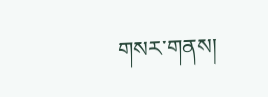གསར་གནས།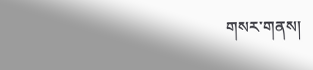གསར་གནས།